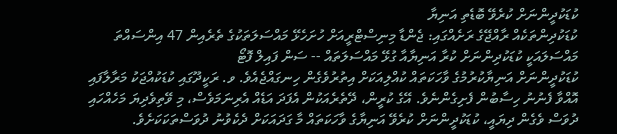ކުޑަކުދީންނަށް ކުރެވޭ ބޮޑެތި އަނިޔާ
ކުޑަކުދިންތަކެއް ރާއްޖޭގެ ރަށެއްގައި: ޖެންޑާ މިނިސްޓްރީއަށް ހުށަހެޅޭ މައްސަލަތަކުގެ ތެރެއިން 47 އިންސައްތަ މައްސަލައަކީ ކުޑަކުދިންނަށް ކުރާ އަނިޔާއާ ގުޅޭ މައްސަލަތައް -- ސަން ފައިލް ފޮޓޯ
ކުޑަކުދީންނަށް އަނިޔާކުރުމުގެ ވާހަކަތައް ކުއްލިއަކަށް އިތުރުވެގެން ހިނގައްޖެއެވެ. ވ. ރަކީދޫގައި ކުޑަކުއްޖަކު މަރާލާފައި އޮއްވާ ފެނުނު ހިސާބުން ފެށިގެންނެވެ. އޭގެ ކުރީން، ދޭތެރެއަކުން އެފަދަ އަޑެއް އެރިނަމަވެސް، މި ވޭތިވެދިޔަ މަހެއްހައި ދުވަސް ވެގެން ދިޔައީ، ކުޑަކުދީންނަށް ކުރެވޭ އަނިޔާގެ ވާހަކަތައް މާ ގަދައަކަށް ދެކެވުނު ދުވަސްތަކަކަށެވެ.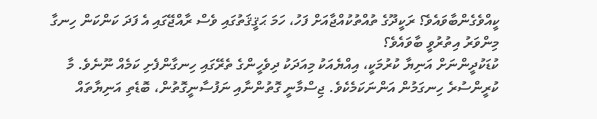ކީއްވެގެންބާވައެވެ؟ ރަކީދޫގެ ތުއްތުކުއްޖާއަށް ފަހު، ހަމަ ޙަޤީޤަތުގައި ވެސް ރާއްޖޭގައި އެ ފަދަ ކަންކަން ހިނގާ މިންވަރު އިތުރުވީ ބާވައެވެ؟
ކުޑަކުދީންނަށް އަނިޔާ ކުރުމަކީ، އިއްޔެއަކު މިއަދަކު ދިވެހީންގެ ތެރޭގައި ހިނގާންފެށި ކަމެއް ނޫނެވެ. މާ ކުރީންސުރެ ހިނގަމުން އަންނަކަމެކެވެ. ޖިސްމާނީ ގޮތުންނާއި ނަފުސާނީގޮތުން، ބޮޑެތި އަނިޔާތައް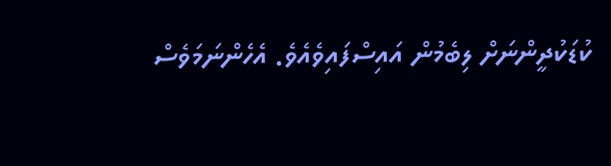ކުޑަކުދީންނަށް ލިބެމުން އައިސްފައިވެއެވެ. އެހެންނަމަވެސް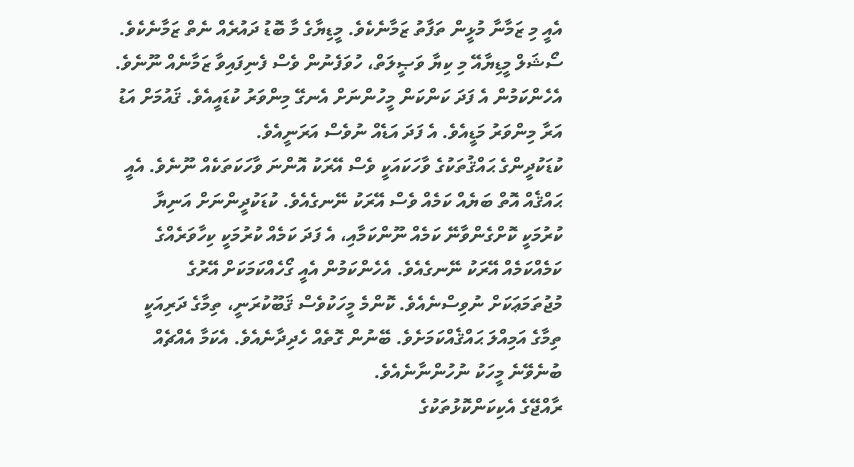އެއީ މި ޒަމާނާ މުޅީން ތަފާތު ޒަމާނެކެވެ. މީޑިޔާގެ މާ ބޮޑު ދައުރެއް ނެތް ޒަމާނެކެވެ. ސޯޝަލް މީޑިޔާއޭ މި ކިޔާ ވަޞީލަތް، ހުވަފެނުން ވެސް ފެނިފައިވާ ޒަމާނެއް ނޫނެވެ. އެހެންކަމުން އެ ފަދަ ކަންކަން މީހުންނަށް އެނގޭ މިންވަރު ކުޑައީއެވެ. ޤައުމަށް އަޑު އަރާ މިންވަރު މަޑީއެވެ. އެ ފަދަ އަޑެއް ނުވެސް އަރަނީއެވެ.
ކުޑަކުދީންގެ ޙައްޤުތަކުގެ ވާހަކައަކީ ވެސް އޭރަކު އޮންނަ ވާހަކަތަކެއް ނޫނެވެ. އެއީ ޙައްޤެއް އޮތް ބަޔެއް ކަމެއް ވެސް އޭރަކު ނޭނގެއެވެ. ކުޑަކުދީންނަށް އަނިޔާ ކުރުމަކީ ކޮށްގެންވާނޭ ކަމެއް ނޫންކަމާއި، އެ ފަދަ ކަމެއް ކުރުމަކީ ކިހާވަރެއްގެ ކަމެއްކަމެއް އޭރަކު ނޭނގެއެވެ. އެހެންކަމުން އެއީ ގޯހެއްކަމަކަށް އޭރުގެ މުޖުތަމަޢަކަށް ނުވިސްނެއެވެ. ކޮންމެ މީހަކުވެސް ޤަބޫކުރަނީ، ތިމާގެ ދަރިއަކީ ތިމާގެ އަމިއްލަ ޙައްޤެއްކަމަށެވެ. ބޭނުން ގޮތެއް ހެދިދާނެއެވެ. އެކަމާ އެއްޗެއް ބުނެވޭނެ މީހަކު ނުހުންނާނެއެވެ.
ރާއްޖޭގެ އެކިކަންކޮޅުތަކުގެ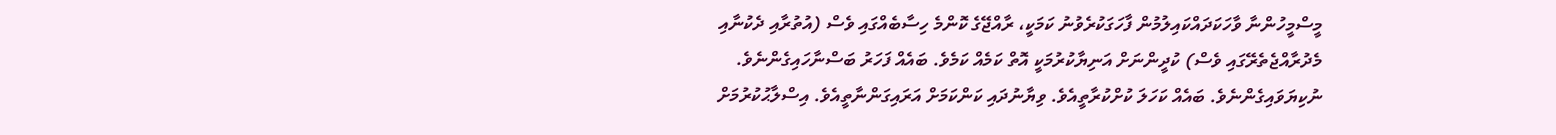މީސްމީހުންނާ ވާހަކަދައްކައިލުމުން ފާހަގަކުރެވުނު ކަމަކީ، ރާއްޖޭގެ ކޮންމެ ހިސާބެއްގައި ވެސް (އުތުރާއި ދެކުނާއި މެދުރާއްޖެތެރޭގައި ވެސް) ކުދީންނަށް އަނިޔާކުރުމަކީ އޮތް ކަމެއް ކަމެވެ. ބައެއް ފަހަރު ބަސްނާހައިގެންނެވެ. ނުކިޔަވައިގެންނެވެ. ބައެއް ކަހަލަ ކުށްކުރާތީއެވެ. ވިޔާނުދައި ކަންކަމަށް އަރައިގަންނާތީއެވެ. އިސްލާޙުކުރުމަށް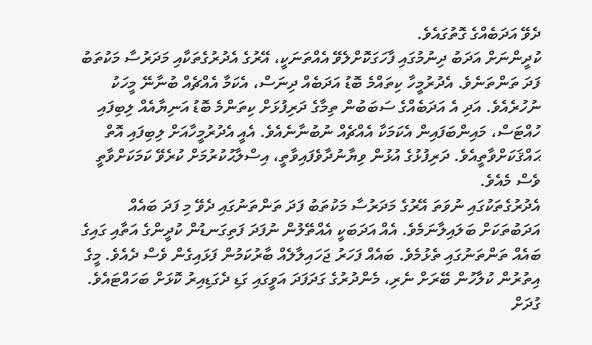ދެވޭ އަދަބެއްގެ ގޮތުގައެވެ.
ކުދީންނަށް އަދަބު ދިނުމުގައި ފާހަގަކޮށްލެވޭ އެއްތަނަކީ، އޭރުގެ އެދުރުގެތަކާއި މަދަރުސާ މަކުތަބު ފަދަ ތަންތަނެވެ. އެދުރުމީހާ ކިތައްމެ ބޮޑު އަދަބެއް ދިނަސް، އެކަމާ އެއްޗެއް ބުނާނޭ މީހަކު ނުހުރެއެވެ. އަދި އެ އަދަބެއްގެ ސަބަބުން ތިމާގެ ދަރިފުޅަށް ކިތަންމެ ބޮޑު އަނިޔާއެއް ލިބިފައި ހުއްޓަސް، މައިންބަފައިން އެކަމަކާ އެއްޗެއް ނުބުނާނެއެވެ. އެއީ އެދުރުމީހާއަށް ލިބިފައި އޮތް ޙައްޤަކަށްވާތީއެވެ. ދަރިފުޅުގެ އުޅުން ވިޔާނުދާވެފައިވާތީ، އިސްލާޙުކުރުމަށް ކުރެވޭ ކަމަކަށްވާތީ ވެސް މެއެވެ.
އެދުރުގެތަކުގައި ނުވަތަ އޭރުގެ މަދަރުސާ މަކުތަބު ފަދަ ތަންތަނުގައި ދެވޭ މި ފަދަ ބައެއް އަދަބުތަކަށް ބަލައިލާނަމެވެ. އެއް އަދަބަކީ އެއްތޭލުން ނުފަދަ ފަތިގަނޑުން ކުދީންގެ އަތާއި ގައިގެ ބައެއް ތަންތަނުގައި ތެޅުމެވެ. ބައެއް ފަހަރު ޖަހައިލާލެއް ބާރުކަމުން ފަޅައިގެން ވެސް ދެއެވެ. މީގެ އިތުރުން ކުލާހުން ބޭރަށް ނެރި، މެންދުރުގެ ގަދަފަދަ އަވީގައި ގަޑި ދެގަޑިއިރު ކޮޅަށް ބަހައްޓައެވެ. ގުދަށް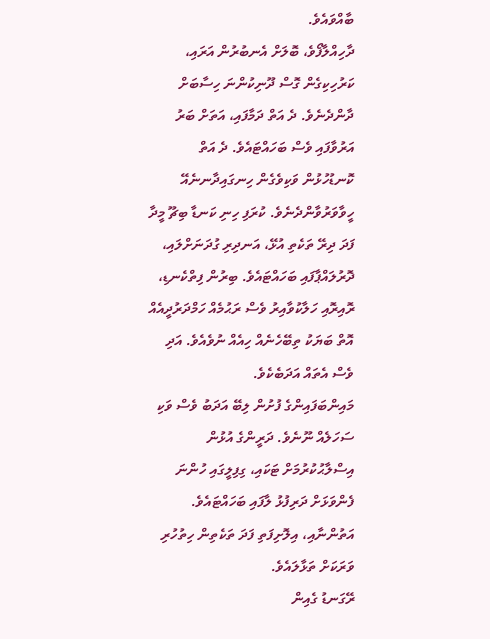ބާއްވައެވެ.
ދާހިއްލާފޯވެ، ބޮލަށް އެނބުރުން އަރައި، ކަރުހިކިގެން ގޮސް ދޫނިކުންނަ ހިސާބަށް ދާންދެނެވެ. ދެ އަތް ދަމާފައި، އަތަށް ބަރު އަރުވާފައި ވެސް ބަހައްޓައެވެ. ދެ އަތް ކޮނޑުހުޅުން ވަކިވެގެން ހިނގައިދާނނެއޭ ހީވާވަރުވާންދެނެވެ. ކުރަފި ހިނި ކަނޑާ ބިޗޫ މީދާ ފަދަ ދިރޭ ތަކެތި އުޅޭ، އަނދިރި ގުދަނަށްލައި، ދޮރުލައްޕާފައި ބަހައްޓައެވެ. ބިރުން ފިތްކެނޑި، ރޮއިރޮއި ހަލާކުވާއިރު ވެސް ރަޙުމެއް ހަމްދަރުދީއެއް އޮތް ބަޔަކު ތިބޭހެނެއް ހިއެއް ނުވެއެވެ. އަދި ވެސް އެތައް އަދަބެކެވެ.
މައިންބަފައިންގެ ފުށުން ލިބޭ އަދަބު ވެސް ވަކި ސަހަލެއް ނޫނެވެ. ދަރީންގެ އުޅުން އިސްލާޙުކުރުމަށް ޓަކައި، ގިފިލީގައި ހުންނަ ފެންވަޅަށް ދަރިފުޅު ލާފައި ބަހައްޓައެވެ. އަތުންނާއި، އިލޮށިފަތި ފަދަ ތަކެތިން ހިތުހުރި ވަރަކަށް ތަޅާލައެވެ.
ރޭގަނޑު ގެއިން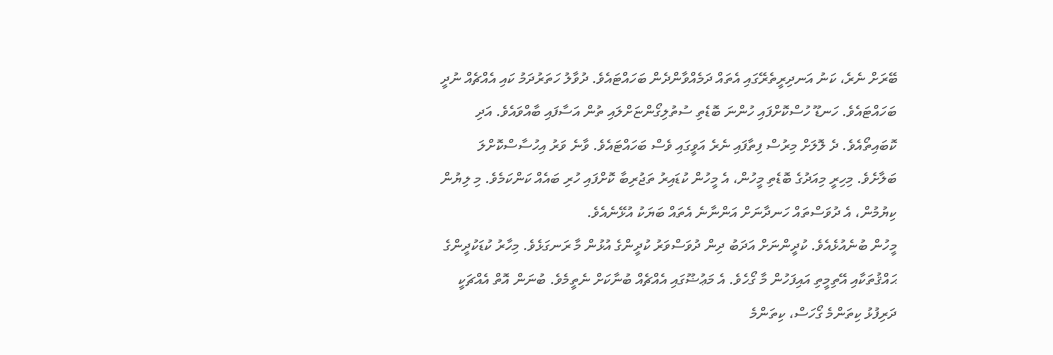ބޭރަށް ނެރެ، ކަނު އަނދިރީތެރޭގައި އެތައް ދަމެއްވާންދެން ބަހައްޓައެވެ. ދުވާލު ހަތަރުދަމު ކައި އެއްޗެއް ނުދީ ބަހައްޓައެވެ. ހަނޑޫ ހުސްކޮށްފައި ހުންނަ ބޮޑެތި ސުތުލިގޯންޏަށްލައި ތުން އަސާފައި ބާއްވައެވެ. އަދި ކޮބައިތޯއެވެ. ދެ ލޮލަށް މިރުސް ފިތާފައި ނެރެ އަވީގައި ވެސް ބަހައްޓައެވެ. ވާނެ ވަރު އިހުސާސްކޮށްލަ ބަލާށެވެ. މިހިރީ މިއަދުގެ ބޮޑެތި މީހުން، އެ މީހުން ކުޑައިރު ތަޖުރިބާ ކޮށްފައި ހުރި ބައެއް ކަންކަމެވެ. މި ލިޔުން ކިޔުމުން، އެ ދުވަސްތައް ހަނދާނަށް އަންނާނެ އެތައް ބަޔަކު އުޅޭނެއެވެ.
މީހުން ބުނެއުޅެއެވެ. ކުދީންނަށް އަދަބު ދިން ދުވަސްވަރު ކުދީންގެ އުޅުން މާ ރަނގަޅެވެ. މިހާރު ކުޑަކުދީންގެ ޙައްޤުތަކާއި އޭތިމީތި އައިފަހުން މާ ގޯހެވެ. އެ މަޢުޟޫގައި އެއްޗެއް ބުނާކަށް ނެތީމެވެ. ބުނަން އޮތް އެއްޗަކީ ދަރިފުޅު ކިތަންމެ ގޯހަސް، ކިތަންމެ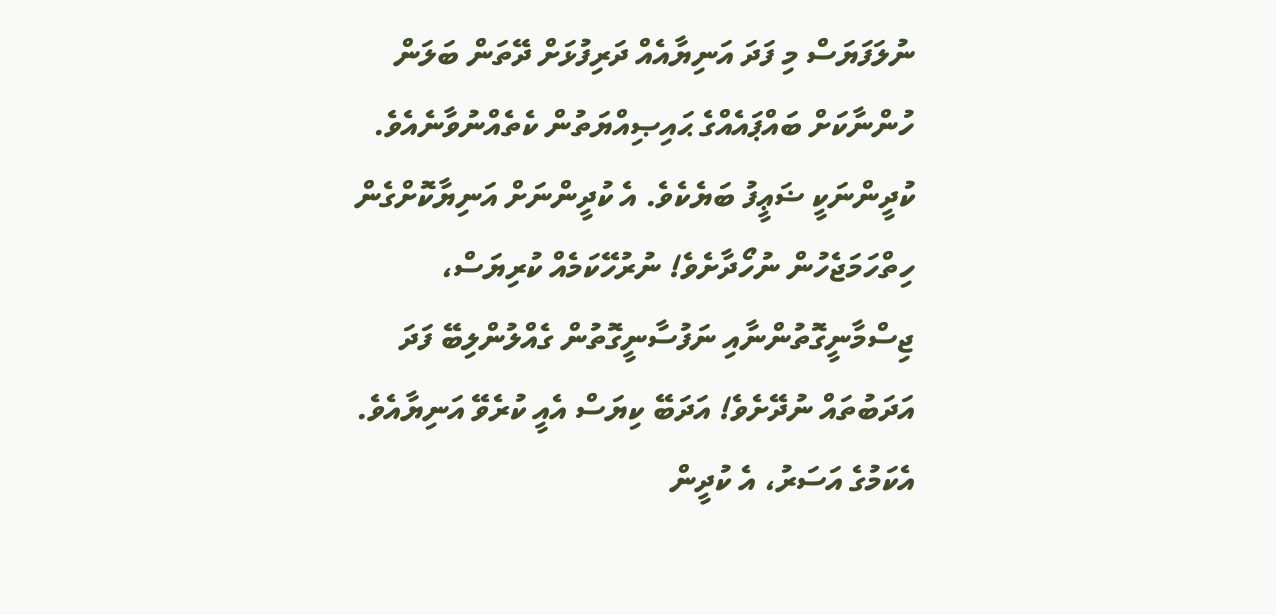ނުލަފަޔަސް މި ފަދަ އަނިޔާއެއް ދަރިފުޅަށް ދޭތަން ބަލަން ހުންނާކަށް ބައްޕައެއްގެ ޙައިޞިއްޔަތުން ކެތެއްނުވާނެއެވެ. ކުދީންނަކީ ޟަޢީފު ބަޔެކެވެ. އެ ކުދީންނަށް އަނިޔާކޮށްގެން ހިތްހަމަޖެހުން ނުހޯދާށެވެ! ނުރުހޭކަމެއް ކުރިޔަސް، ޖިސްމާނީގޮތުންނާއި ނަފުސާނީގޮތުން ގެއްލުންލިބޭ ފަދަ އަދަބުތައް ނުދޭށެވެ! އަދަބޭ ކިޔަސް އެއީ ކުރެވޭ އަނިޔާއެވެ. އެކަމުގެ އަސަރު، އެ ކުދީން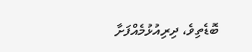ބޮޑެތިވެ، ދިރިއުޅުމެއްފަށާ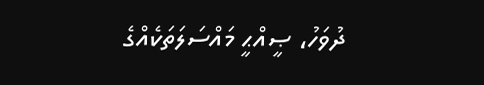ދުވަހު، ޞީއްޙީ މައްސަލަތަކެއްގެ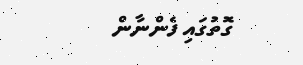ގޮތުގައި ފެންނާން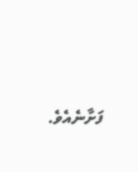ފަށާނެއެވެ.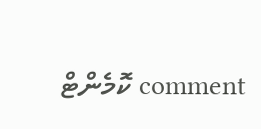comment ކޮމެންޓް